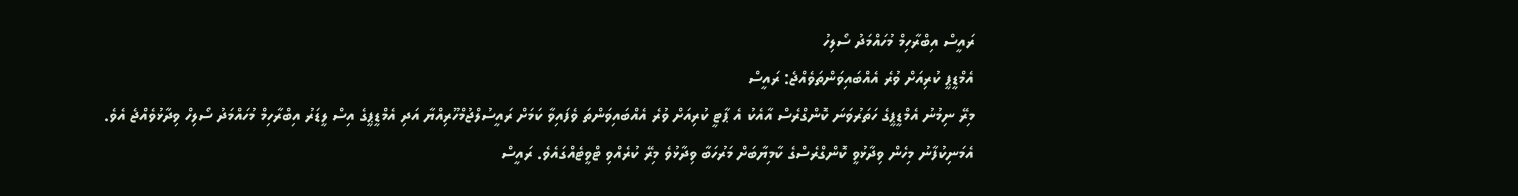ރައީސް އިބްރާހިމް މުހައްމަދު ސޯލިހު
އެމްޑީޕީ ކުރިއަށް ވުރެ އެއްބައިވަންތަވެއްޖެ: ރައީސް
މިރޭ ނިމުނު އެމްޑީޕީގެ ހަތަރުވަނަ ކޮންގްރެސް އާއެކު އެ ޕާޓީ ކުރިއަށް ވުރެ އެއްބައިވަންތަ ވެފައިވާ ކަމަށް ރައީސުލްޖުމްހޫރިއްޔާ އަދި އެމްޑީޕީގެ އިސް ލީޑަރު އިބްރާހިމް މުހައްމަދު ސޯލިހް ވިދާޅުވެއްޖެ އެވެ.
އެމަނިކުފާނު މިހެން ވިދާޅުވީ ކޮންގްރެސްގެ ކާމިޔާބަށް މަރުހަބާ ވިދާޅުވެ މިރޭ ކުރެއްވި ޓްވީޓެއްގައެވެ. ރައީސް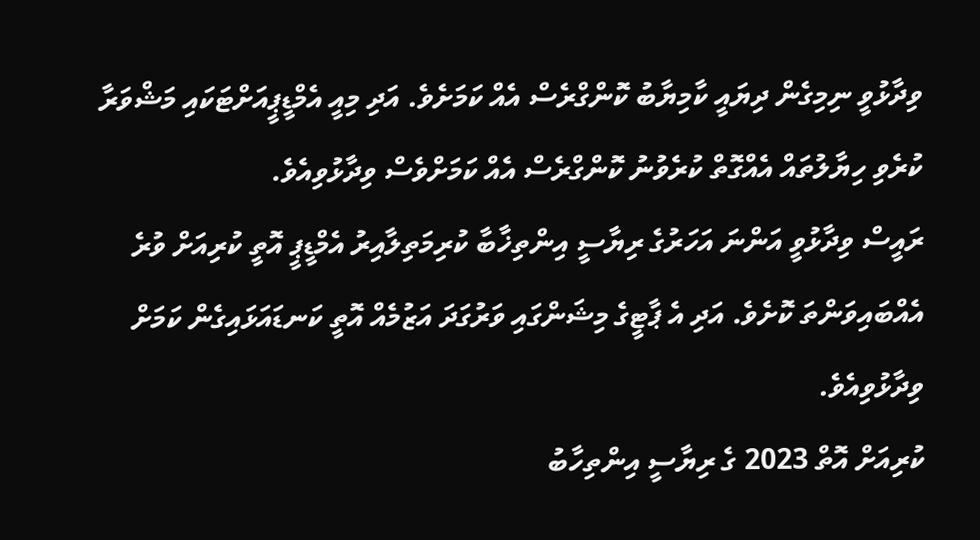ވިދާޅުވީ ނިމިގެން ދިޔައީ ކާމިޔާބު ކޮންގްރެސް އެއް ކަމަށެވެ. އަދި މިއީ އެމްޑީޕީއަށްޓަކައި މަޝްވަރާ ކުރެވި ހިޔާލުތައް އެއްގޮތް ކުރެވުނު ކޮންގްރެސް އެއް ކަމަށްވެސް ވިދާޅުވިއެވެ.
ރައީސް ވިދާޅުވީ އަންނަ އަހަރުގެ ރިޔާސީ އިންތިޚާބާ ކުރިމަތިލާއިރު އެމްޑީޕީ އޮތީ ކުރިއަށް ވުރެ އެއްބައިވަންތަ ކޮށެވެ. އަދި އެ ޕާޓީގެ މިޝަންގައި ވަރުގަދަ އަޒުމެއް އޮތީ ކަނޑައަޅައިގެން ކަމަށް ވިދާޅުވިއެވެ.
ކުރިއަށް އޮތް 2023 ގެ ރިޔާސީ އިންތިހާބު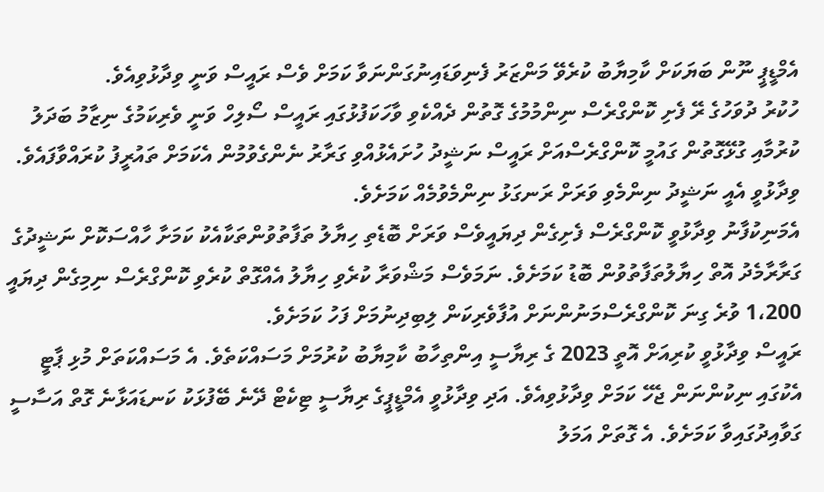އެމްޑީޕީ ނޫން ބަޔަކަށް ކާމިޔާބު ކުރެވޭ މަންޒަރު ފެނިވަޑައިނުގަންނަވާ ކަމަށް ވެސް ރައީސް ވަނީ ވިދާޅުވިއެވެ.
ހުކުރު ދުވަހުގެ ރޭ ފެށި ކޮންގްރެސް ނިންމުމުގެ ގޮތުން ދެއްކެވި ވާހަކަފުޅުގައި ރައީސް ސޯލިހް ވަނީ ވެރިކަމުގެ ނިޒާމު ބަދަލު ކުރުމާއި ގުޅޭގޮތުން ގައުމީ ކޮންގްރެސްއަށް ރައީސް ނަޝީދު ހުށައެޅުއްވި ގަރާރު ނެންގެވުމުން އެކަމަށް ތައުރީފު ކުރައްވާފައެވެ. ވިދާޅުވީ އެއީ ނަޝީދު ނިންމެވި ވަރަށް ރަނގަޅު ނިންމެވުމެއް ކަމަށެވެ.
އެމަނިކުފާނު ވިދާޅުވީ ކޮންގްރެސް ފެށިގެން ދިޔައީވެސް ވަރަށް ބޮޑެތި ހިޔާލު ތަފާތުވުންތަކާއެކު ކަމަށާ ހާއްސަކޮށް ނަޝީދުގެ ގަރާރާމެދު އޮތް ހިޔާލުތަފާތުވުން ބޮޑު ކަމަށެވެ. ނަމަވެސް މަޝްވަރާ ކުރެވި ހިޔާލު އެއްގޮތް ކުރެވި ކޮންގްރެސް ނިމިގެން ދިޔައީ 1،200 ވުރެ ގިނަ ކޮންގްރެސްމަނުންނަށް އުފާވެރިކަން ލިބިދިނުމަށް ފަހު ކަމަށެވެ.
ރައީސް ވިދާޅުވީ ކުރިއަށް އޮތީ 2023 ގެ ރިޔާސީ އިންތިހާބު ކާމިޔާބު ކުރުމަށް މަސައްކަތެވެ. އެ މަސައްކަތަށް މުޅި ޕާޓީ އެކުގައި ނިކުންނަން ޖެހޭ ކަމަށް ވިދާޅުވިއެވެ. އަދި ވިދާޅުވީ އެމްޑީޕީގެ ރިޔާސީ ޓިކެޓް ދޭނެ ބޭފުޅަކު ކަނޑައަޅާނެ ގޮތް އަސާސީ ގަވާއިދުގައިވާ ކަމަށެވެ. އެ ގޮތަށް އަމަލު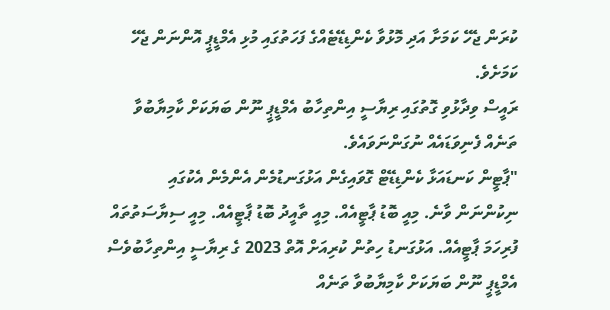ކުރަން ޖެހޭ ކަމަށާ އަދި މޮޅުވާ ކެންޑިޑޭޓެއްގެ ފަހަތުގައި މުޅި އެމްޑީޕީ އޮންނަން ޖެހޭ ކަމަށެވެ.
ރައީސް ވިދާޅުވި ގޮތުގައި ރިޔާސީ އިންތިހާބު އެމްޑީޕީ ނޫން ބަޔަކަށް ކާމިޔާބުވާ ތަނެއް ފެނިވަޑައެއް ނުގަންނަވައެވެ.
"ޕާޓީން ކަނޑައަޅާ ކެންޑިޑޭޓް ގޮވައިގެން އަޅުގަނޑުމެން އެންމެން އެކުގައި ނިކުންނަން ވާނެ. މިއީ ބޮޑު ޕާޓީއެއް. މިއީ ތާއީދު ބޮޑު ޕާޓީއެއް. މިއީ ސިޔާސަތުތައް ފުރިހަމަ ޕާޓީއެއް. އަޅުގަނޑު ހިތުން ކުރިއަށް އޮތް 2023 ގެ ރިޔާސީ އިންތިހާބުވެސް އެމްޑީޕީ ނޫން ބަޔަކަށް ކާމިޔާބުވާ ތަނެއް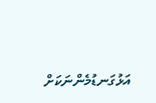އަޅުގަނޑުމެންނަކަށް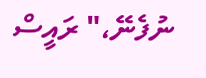ނުފެނޭ،" ރައީސް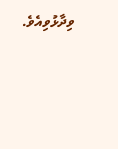ވިދާޅުވިއެވެ.